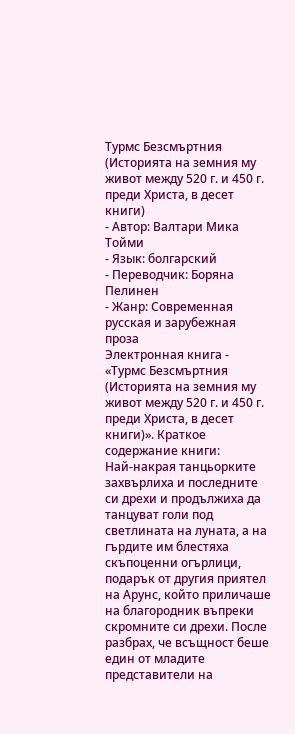Турмс Безсмъртния (Историята на земния му живот между 520 г. и 450 г. преди Христа, в десет книги)
- Автор: Валтари Мика Тойми
- Язык: болгарский
- Переводчик: Боряна Пелинен
- Жанр: Современная русская и зарубежная проза
Электронная книга - «Турмс Безсмъртния (Историята на земния му живот между 520 г. и 450 г. преди Христа, в десет книги)». Краткое содержание книги:
Най-накрая танцьорките захвърлиха и последните си дрехи и продължиха да танцуват голи под светлината на луната, а на гърдите им блестяха скъпоценни огърлици, подарък от другия приятел на Арунс, който приличаше на благородник въпреки скромните си дрехи. После разбрах, че всъщност беше един от младите представители на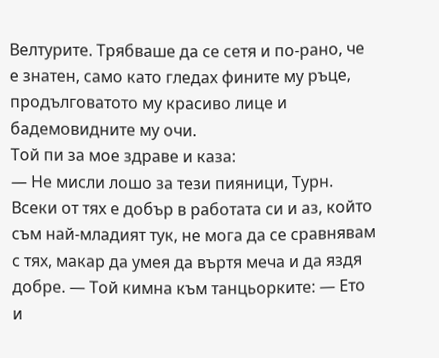Велтурите. Трябваше да се сетя и по-рано, че е знатен, само като гледах фините му ръце, продълговатото му красиво лице и бадемовидните му очи.
Той пи за мое здраве и каза:
— Не мисли лошо за тези пияници, Турн. Всеки от тях е добър в работата си и аз, който съм най-младият тук, не мога да се сравнявам с тях, макар да умея да въртя меча и да яздя добре. — Той кимна към танцьорките: — Ето и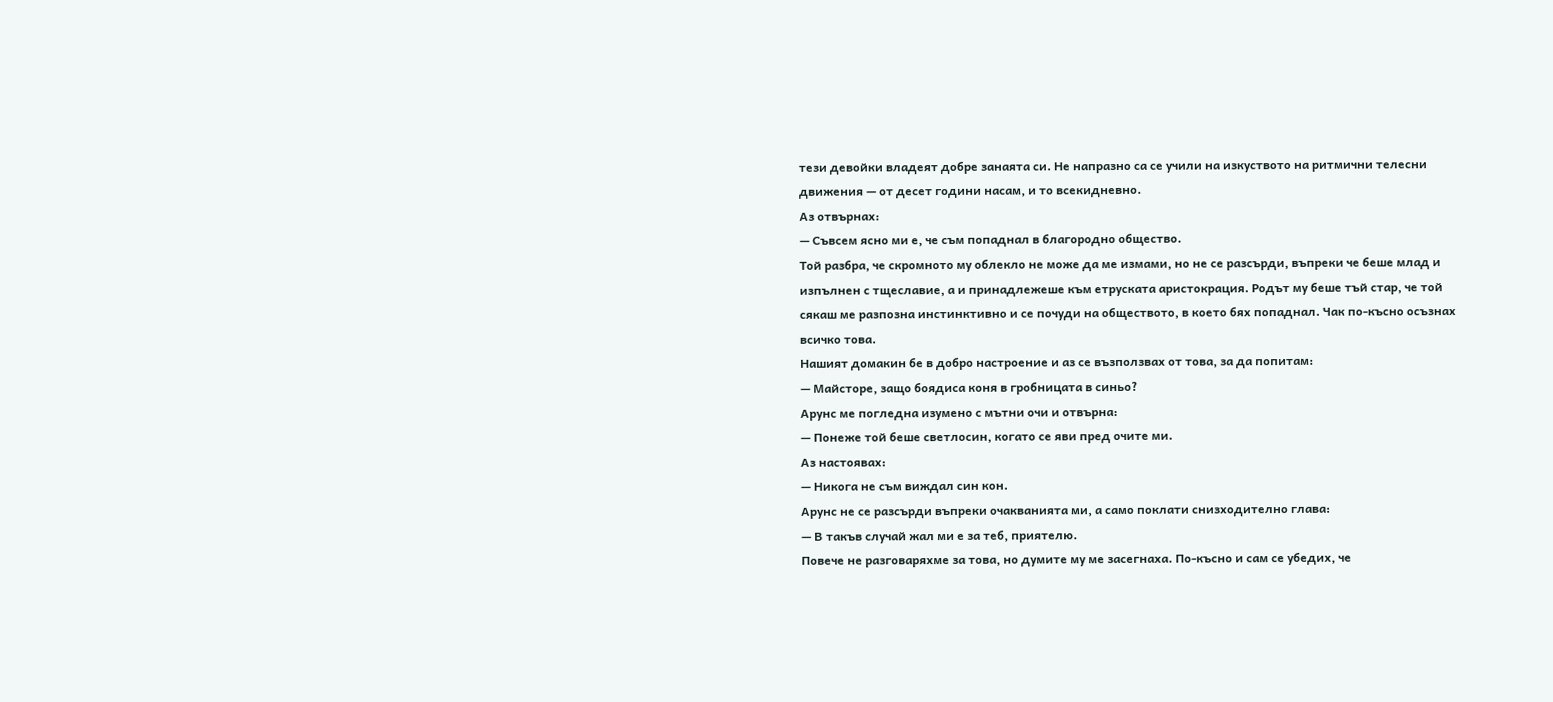тези девойки владеят добре занаята си. Не напразно са се учили на изкуството на ритмични телесни движения — от десет години насам, и то всекидневно.
Аз отвърнах:
— Съвсем ясно ми е, че съм попаднал в благородно общество.
Той разбра, че скромното му облекло не може да ме измами, но не се разсърди, въпреки че беше млад и изпълнен с тщеславие, а и принадлежеше към етруската аристокрация. Родът му беше тъй стар, че той сякаш ме разпозна инстинктивно и се почуди на обществото, в което бях попаднал. Чак по-късно осъзнах всичко това.
Нашият домакин бе в добро настроение и аз се възползвах от това, за да попитам:
— Майсторе, защо боядиса коня в гробницата в синьо?
Арунс ме погледна изумено с мътни очи и отвърна:
— Понеже той беше светлосин, когато се яви пред очите ми.
Аз настоявах:
— Никога не съм виждал син кон.
Арунс не се разсърди въпреки очакванията ми, а само поклати снизходително глава:
— В такъв случай жал ми е за теб, приятелю.
Повече не разговаряхме за това, но думите му ме засегнаха. По-късно и сам се убедих, че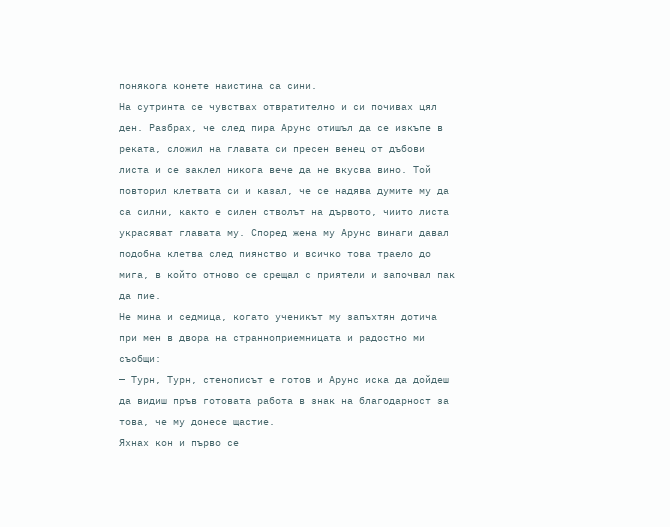понякога конете наистина са сини.
На сутринта се чувствах отвратително и си почивах цял ден. Разбрах, че след пира Арунс отишъл да се изкъпе в реката, сложил на главата си пресен венец от дъбови листа и се заклел никога вече да не вкусва вино. Той повторил клетвата си и казал, че се надява думите му да са силни, както е силен стволът на дървото, чиито листа украсяват главата му. Според жена му Арунс винаги давал подобна клетва след пиянство и всичко това траело до мига, в който отново се срещал с приятели и започвал пак да пие.
Не мина и седмица, когато ученикът му запъхтян дотича при мен в двора на странноприемницата и радостно ми съобщи:
— Турн, Турн, стенописът е готов и Арунс иска да дойдеш да видиш пръв готовата работа в знак на благодарност за това, че му донесе щастие.
Яхнах кон и първо се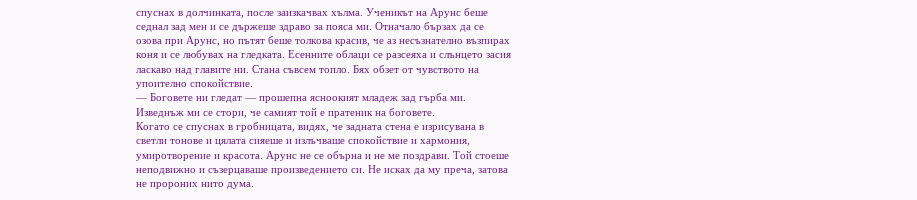спуснах в долчинката, после заизкачвах хълма. Ученикът на Арунс беше седнал зад мен и се държеше здраво за пояса ми. Отначало бързах да се озова при Арунс, но пътят беше толкова красив, че аз несъзнателно възпирах коня и се любувах на гледката. Есенните облаци се разсеяха и слънцето засия ласкаво над главите ни. Стана съвсем топло. Бях обзет от чувството на упоително спокойствие.
— Боговете ни гледат — прошепна ясноокият младеж зад гърба ми. Изведнъж ми се стори, че самият той е пратеник на боговете.
Когато се спуснах в гробницата, видях, че задната стена е изрисувана в светли тонове и цялата сияеше и излъчваше спокойствие и хармония, умиротворение и красота. Арунс не се обърна и не ме поздрави. Той стоеше неподвижно и съзерцаваше произведението си. Не исках да му преча, затова не пророних нито дума.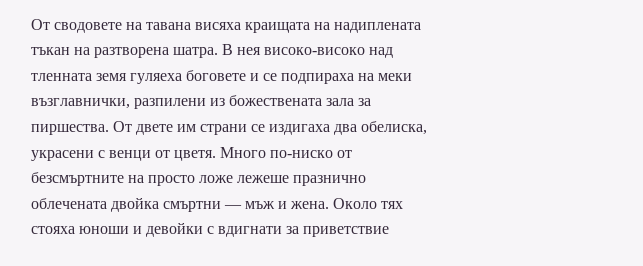От сводовете на тавана висяха краищата на надиплената тъкан на разтворена шатра. В нея високо-високо над тленната земя гуляеха боговете и се подпираха на меки възглавнички, разпилени из божествената зала за пиршества. От двете им страни се издигаха два обелиска, украсени с венци от цветя. Много по-ниско от безсмъртните на просто ложе лежеше празнично облечената двойка смъртни — мъж и жена. Около тях стояха юноши и девойки с вдигнати за приветствие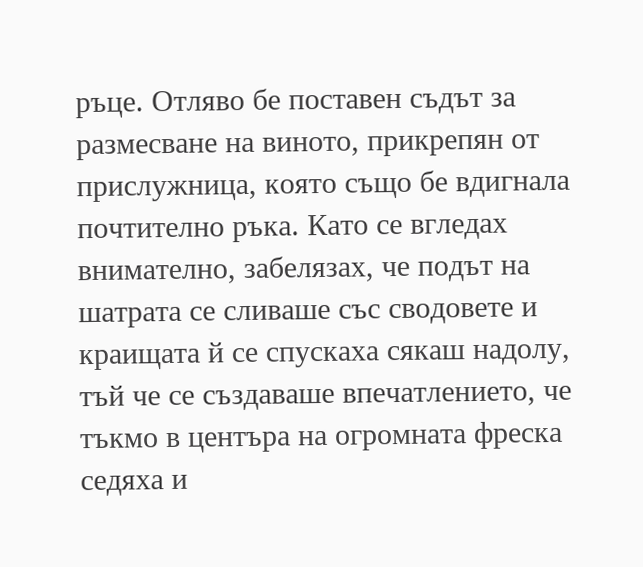ръце. Отляво бе поставен съдът за размесване на виното, прикрепян от прислужница, която също бе вдигнала почтително ръка. Като се вгледах внимателно, забелязах, че подът на шатрата се сливаше със сводовете и краищата й се спускаха сякаш надолу, тъй че се създаваше впечатлението, че тъкмо в центъра на огромната фреска седяха и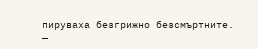пируваха безгрижно безсмъртните.
—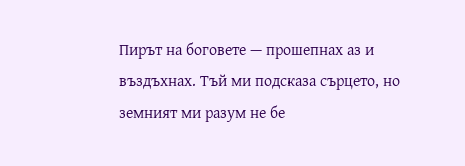Пирът на боговете — прошепнах аз и въздъхнах. Тъй ми подсказа сърцето, но земният ми разум не бе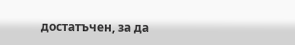достатъчен, за да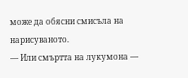може да обясни смисъла на нарисуваното.
— Или смъртта на лукумона —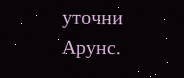уточни Арунс.